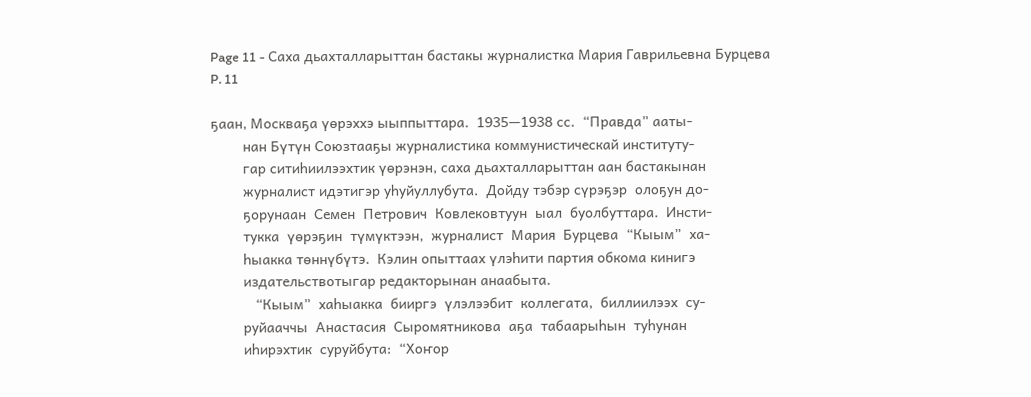Page 11 - Саха дьахталларыттан бастакы журналистка Мария Гаврильевна Бурцева
P. 11

ҕаан, Москваҕа үөрэххэ ыыппыттара.  1935—1938 сс.  “Правда” ааты-
        нан Бүтүн Союзтааҕы журналистика коммунистическай институту-
        гар ситиһиилээхтик үөрэнэн, саха дьахталларыттан аан бастакынан
        журналист идэтигэр уһуйуллубута.  Дойду тэбэр сүрэҕэр  олоҕун до-
        ҕорунаан  Семен  Петрович  Ковлековтуун  ыал  буолбуттара.  Инсти-
        тукка  үөрэҕин  түмүктээн,  журналист  Мария  Бурцева  “Кыым”  ха-
        һыакка төннүбүтэ.  Кэлин опыттаах үлэһити партия обкома кинигэ
        издательствотыгар редакторынан анаабыта.
           “Кыым”  хаһыакка  бииргэ  үлэлээбит  коллегата,  биллиилээх  су-
        руйааччы  Анастасия  Сыромятникова  аҕа  табаарыһын  туһунан
        иһирэхтик  суруйбута:  “Хоҥор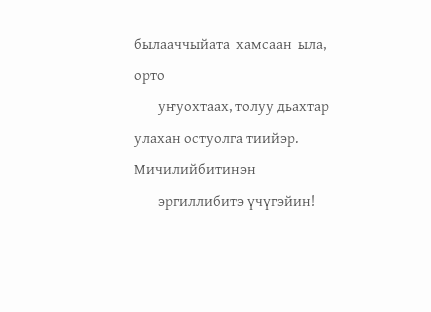былааччыйата  хамсаан  ыла,  орто
        уҥуохтаах, толуу дьахтар улахан остуолга тиийэр.  Мичилийбитинэн
        эргиллибитэ үчүгэйин!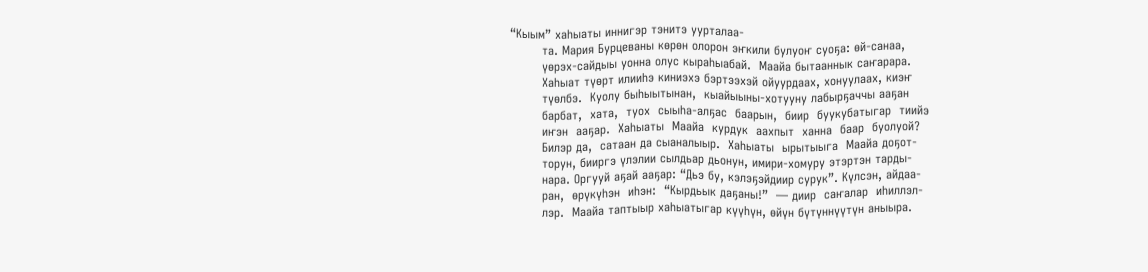“Кыым” хаһыаты иннигэр тэнитэ уурталаа-
        та. Мария Бурцеваны көрөн олорон эҥкили булуоҥ суоҕа: өй-санаа,
        үөрэх-сайдыы уонна олус кыраһыабай.  Маайа бытааннык саҥарара.
        Хаһыат түөрт илииһэ киниэхэ бэртээхэй ойуурдаах, хонуулаах, киэҥ
        түөлбэ.  Куолу быһыытынан,  кыайыыны-хотууну лабырҕаччы ааҕан
        барбат,  хата,  туох  сыыһа-алҕас  баарын,  биир  буукубатыгар  тиийэ
        иҥэн  ааҕар.  Хаһыаты  Маайа  курдук  аахпыт  ханна  баар  буолуой?
        Билэр да,  сатаан да сыаналыыр.  Хаһыаты  ырытыыга  Маайа доҕот-
        торун, бииргэ үлэлии сылдьар дьонун, имири-хомуру этэртэн тарды-
        нара. Оргууй аҕай ааҕар: “Дьэ бу, кэлэҕэйдиир сурук”. Күлсэн, айдаа-
        ран,  өрүкүһэн  иһэн:  “Кырдьык даҕаны!”  — диир  саҥалар  иһиллэл-
        лэр.  Маайа таптыыр хаһыатыгар күүһүн, өйүн бүтүннүүтүн аныыра.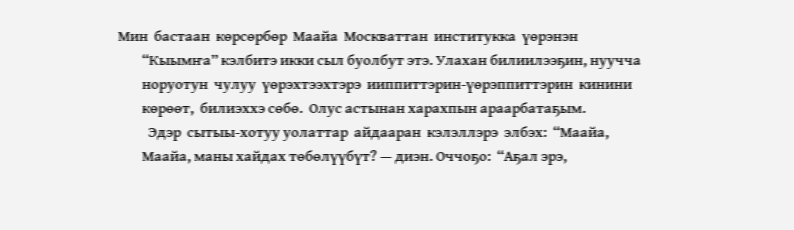Мин  бастаан  көрсөрбөр  Маайа  Москваттан  институкка  үөрэнэн
        “Кыымҥа” кэлбитэ икки сыл буолбут этэ. Улахан билиилээҕин, нуучча
        норуотун  чулуу  үөрэхтээхтэрэ  ииппиттэрин-үөрэппиттэрин  кинини
        көрөөт,  билиэххэ сөбө.  Олус астынан харахпын араарбатаҕым.
          Эдэр  сытыы-хотуу уолаттар  айдааран  кэлэллэрэ  элбэх:  “Маайа,
        Маайа, маны хайдах төбөлүүбүт? — диэн. Оччоҕо:  “Аҕал эрэ,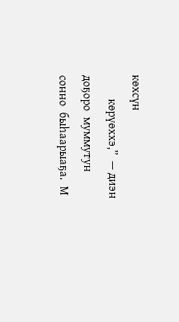көхсүн
        көрүөххэ,”  — диэн доҕоро  муммутун  сонно  быһаарыаҕа.  М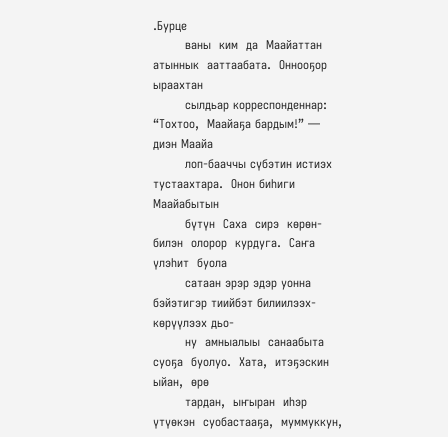.Бурце
        ваны  ким  да  Маайаттан  атыннык  ааттаабата.  Оннооҕор  ыраахтан
        сылдьар корреспонденнар: “Тохтоо,  Маайаҕа бардым!” — диэн Маайа
        лоп-бааччы сүбэтин истиэх тустаахтара.  Онон биһиги Маайабытын
        бүтүн  Саха  сирэ  көрөн-билэн  олорор  курдуга.  Саҥа  үлэһит  буола
        сатаан эрэр эдэр уонна бэйэтигэр тиийбэт билиилээх-көрүүлээх дьо-
        ну  амныалыы  санаабыта  суоҕа  буолуо.  Хата,  итэҕэскин  ыйан,  өрө
        тардан,  ыҥыран  иһэр  үтүөкэн  суобастааҕа,  муммуккун,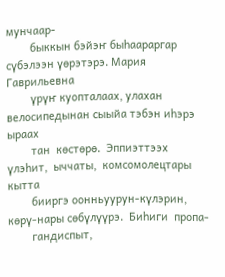мунчаар-
        быккын бэйэҥ быһаараргар сүбэлээн үөрэтэрэ. Мария Гаврильевна
        үрүҥ куопталаах, улахан велосипедынан сыыйа тэбэн иһэрэ ыраах
        тан  көстөрө.  Эппиэттээх  үлэһит,  ыччаты,  комсомолецтары  кытта
        бииргэ оонньуурун-күлэрин,  көрү-нары сөбүлүүрэ.  Биһиги  пропа-
        гандиспыт,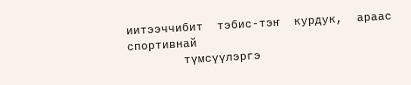иитээччибит  тэбис-тэҥ  курдук,  араас  спортивнай
        түмсүүлэргэ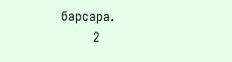барсара.
        2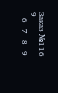Заказ №116                                                   9
   6   7   8   9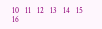10   11   12   13   14   15   16